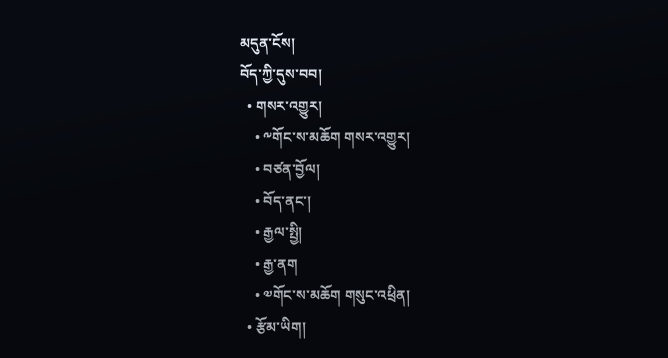མདུན་ངོས།
བོད་ཀྱི་དུས་བབ།
  • གསར་འགྱུར།
    • ༸གོང་ས་མཆོག གསར་འགྱུར།
    • བཙན་བྱོལ།
    • བོད་ནང་།
    • རྒྱལ་སྤྱི།
    • རྒྱ་ནག
    • ༧གོང་ས་མཆོག གསུང་འཕྲིན།
  • རྩོམ་ཡིག།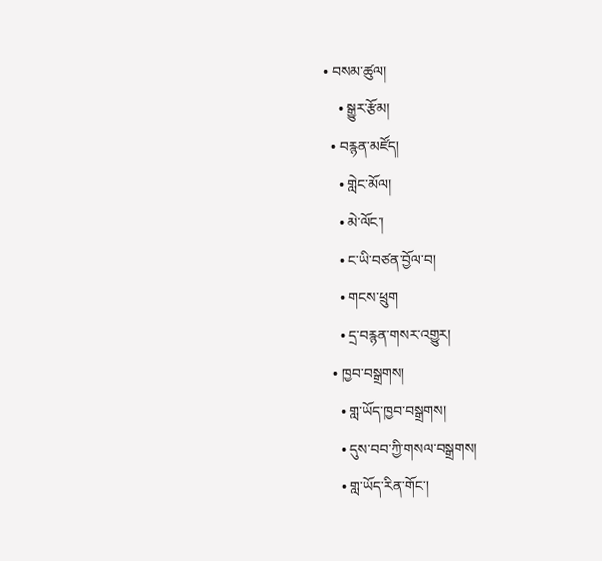• བསམ་ཚུལ།
    • སྒྱུར་རྩོམ།
  • བརྙན་མཛོད།
    • གླེང་མོལ།
    • མེ་ལོང་།
    • ང་ཡི་བཙན་བྱོལ་བ།
    • གངས་ཕྲུག
    • དྲ་བརྙན་གསར་འགྱུར།
  • ཁྱབ་བསྒྲགས།
    • གླ་ཡོད་ཁྱབ་བསྒྲགས།
    • དུས་བབ་ཀྱི་གསལ་བསྒྲགས།
    • གླ་ཡོད་རིན་གོང་།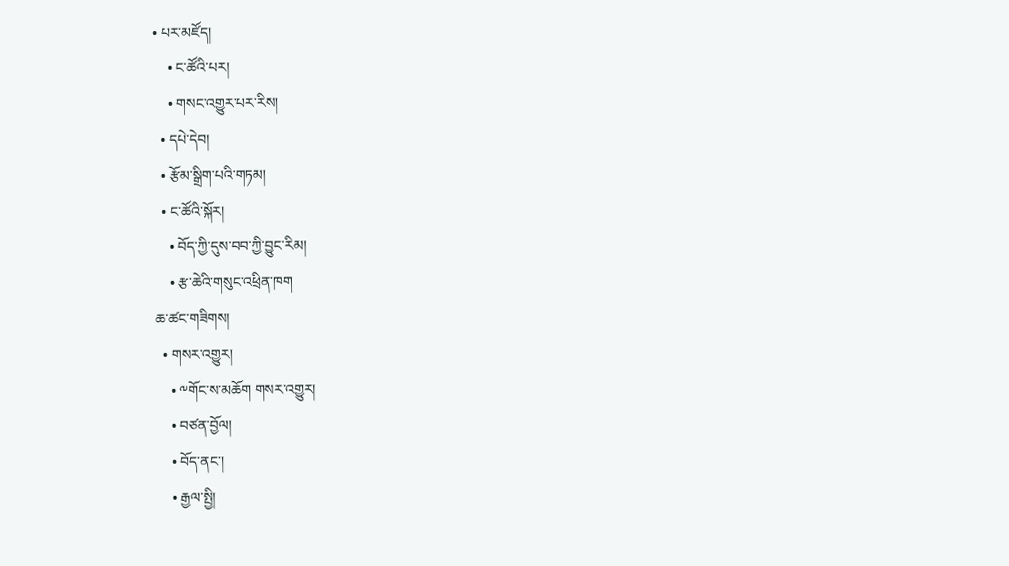• པར་མཛོད།
    • ང་ཚོའི་པར།
    • གསང་འགྱུར་པར་རིས།
  • དཔེ་དེབ།
  • རྩོམ་སྒྲིག་པའི་གཏམ།
  • ང་ཚོའི་སྐོར།
    • བོད་ཀྱི་དུས་བབ་ཀྱི་བྱུང་རིམ།
    • རྩ་ཆེའི་གསུང་འཕྲིན་ཁག
ཆ་ཚང་གཟིགས།
  • གསར་འགྱུར།
    • ༸གོང་ས་མཆོག གསར་འགྱུར།
    • བཙན་བྱོལ།
    • བོད་ནང་།
    • རྒྱལ་སྤྱི།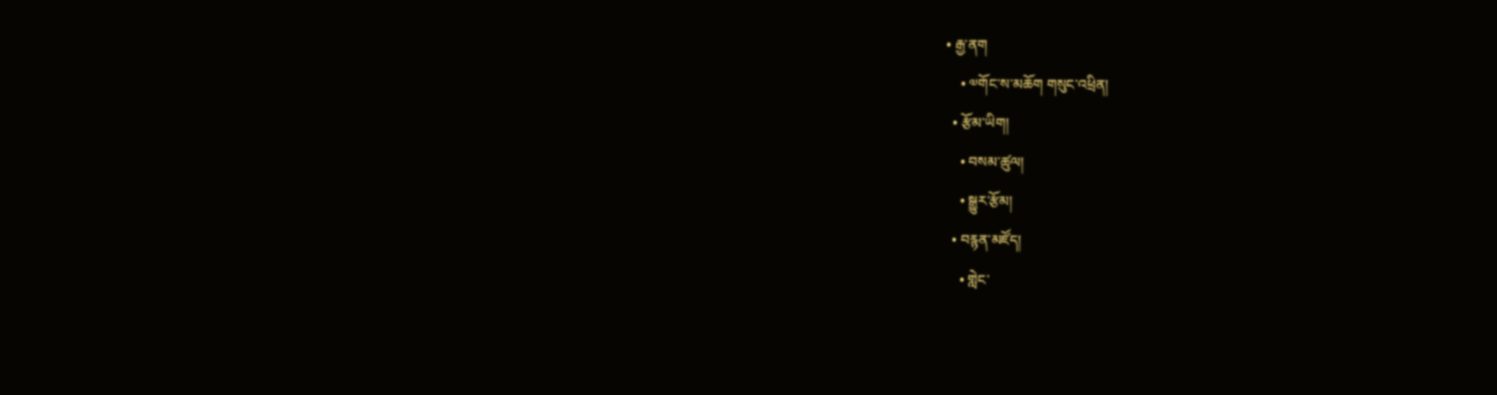• རྒྱ་ནག
    • ༧གོང་ས་མཆོག གསུང་འཕྲིན།
  • རྩོམ་ཡིག།
    • བསམ་ཚུལ།
    • སྒྱུར་རྩོམ།
  • བརྙན་མཛོད།
    • གླེང་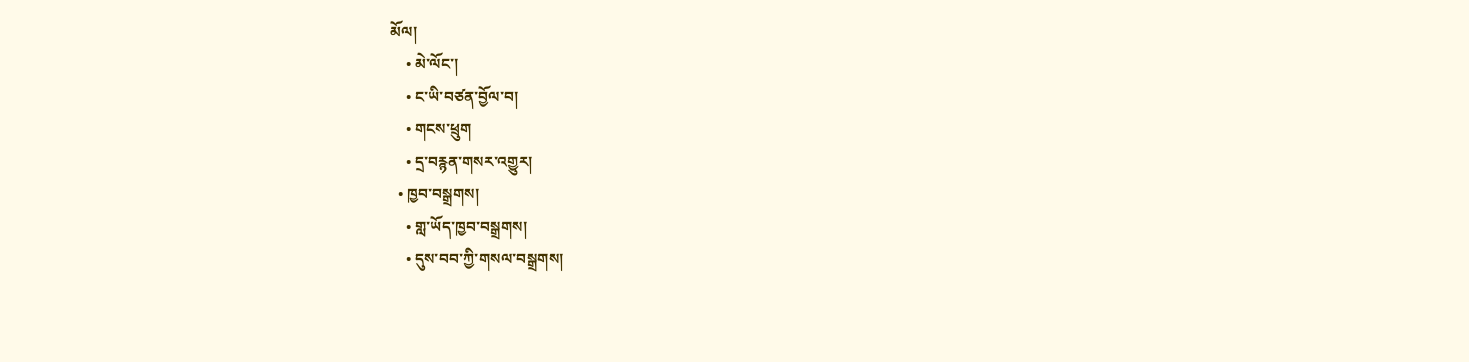མོལ།
    • མེ་ལོང་།
    • ང་ཡི་བཙན་བྱོལ་བ།
    • གངས་ཕྲུག
    • དྲ་བརྙན་གསར་འགྱུར།
  • ཁྱབ་བསྒྲགས།
    • གླ་ཡོད་ཁྱབ་བསྒྲགས།
    • དུས་བབ་ཀྱི་གསལ་བསྒྲགས།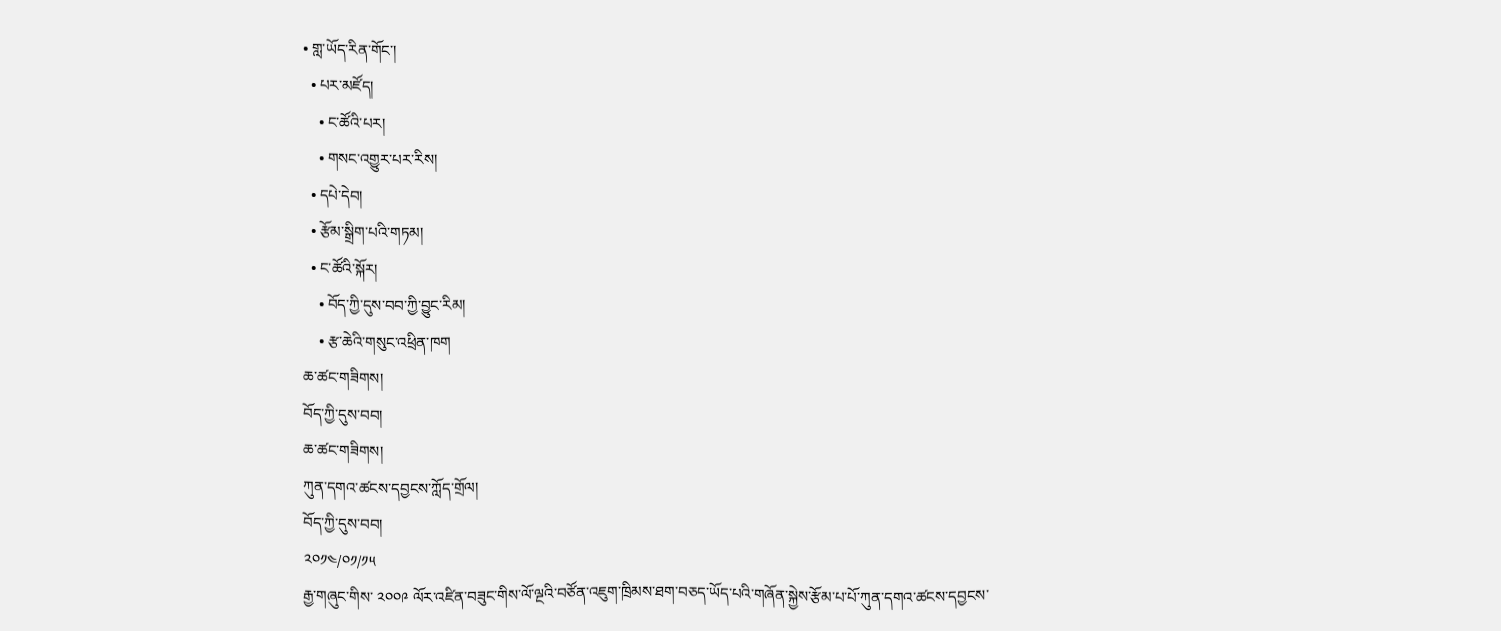• གླ་ཡོད་རིན་གོང་།
  • པར་མཛོད།
    • ང་ཚོའི་པར།
    • གསང་འགྱུར་པར་རིས།
  • དཔེ་དེབ།
  • རྩོམ་སྒྲིག་པའི་གཏམ།
  • ང་ཚོའི་སྐོར།
    • བོད་ཀྱི་དུས་བབ་ཀྱི་བྱུང་རིམ།
    • རྩ་ཆེའི་གསུང་འཕྲིན་ཁག
ཆ་ཚང་གཟིགས།
བོད་ཀྱི་དུས་བབ།
ཆ་ཚང་གཟིགས།
ཀུན་དགའ་ཚངས་དབྱངས་ཀློད་གྲོལ།
བོད་ཀྱི་དུས་བབ།
༢༠༡༤/༠༡/༡༥
རྒྱ་གཞུང་གིས་ ༢༠༠༩ ལོར་འཛིན་བཟུང་གིས་ལོ་ལྔའི་བཙོན་འཇུག་ཁྲིམས་ཐག་བཅད་ཡོད་པའི་གཞོན་སྐྱེས་རྩོམ་པ་པོ་ཀུན་དགའ་ཚངས་དབྱངས་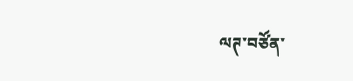ལཊ་བཙོན་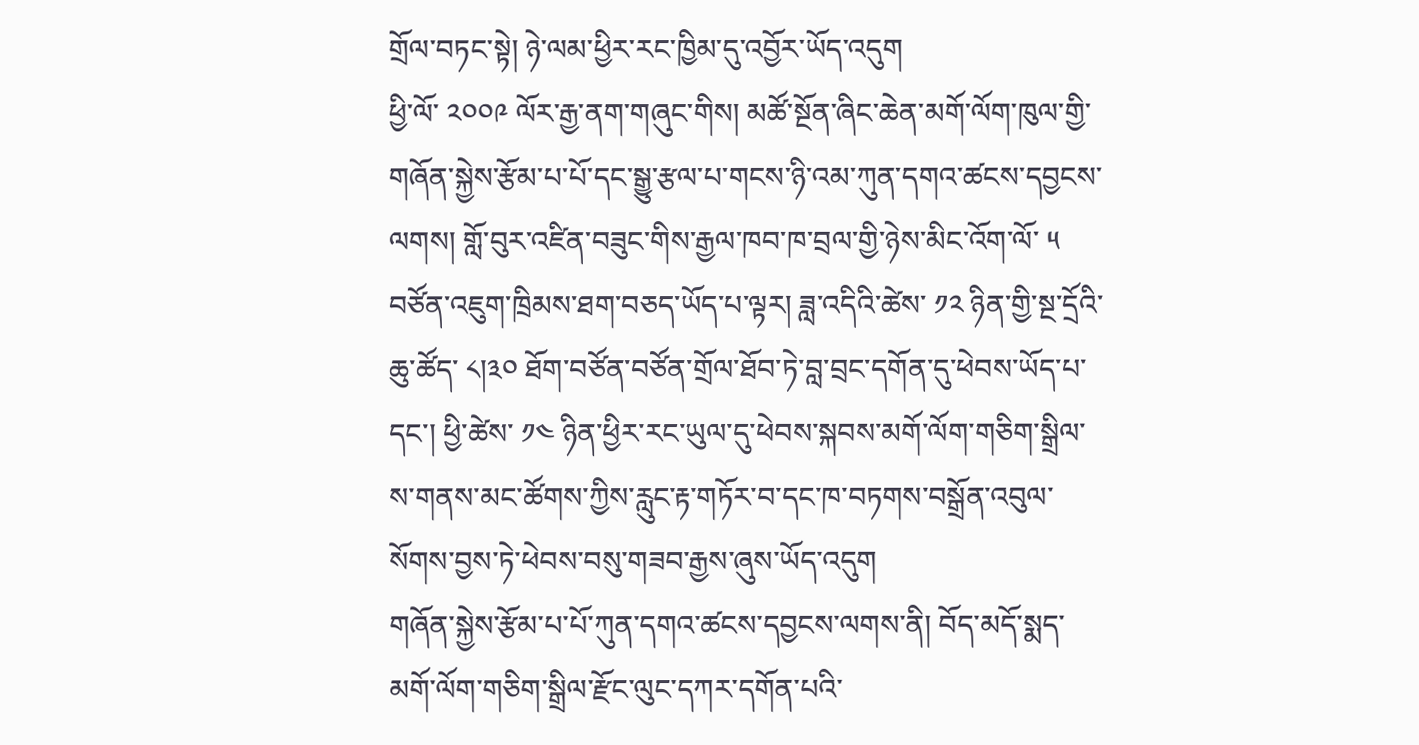གྲོལ་བཏང་སྟེ། ཉེ་ལམ་ཕྱིར་རང་ཁྱིམ་དུ་འབྱོར་ཡོད་འདུག
ཕྱི་ལོ་ ༢༠༠༩ ལོར་རྒྱ་ནག་གཞུང་གིས། མཚོ་སྔོན་ཞིང་ཆེན་མགོ་ལོག་ཁུལ་གྱི་གཞོན་སྐྱེས་རྩོམ་པ་པོ་དང་སྒྱུ་རྩལ་པ་གངས་ཉི་འམ་ཀུན་དགའ་ཚངས་དབྱངས་ལགས། གློ་བུར་འཛིན་བཟུང་གིས་རྒྱལ་ཁབ་ཁ་བྲལ་གྱི་ཉེས་མིང་འོག་ལོ་ ༥ བཙོན་འཇུག་ཁྲིམས་ཐག་བཅད་ཡོད་པ་ལྟར། ཟླ་འདིའི་ཚེས་ ༡༢ ཉིན་གྱི་སྔ་དྲོའི་ཆུ་ཚོད་ ༨།༣༠ ཐོག་བཙོན་བཙོན་གྲོལ་ཐོབ་ཏེ་བླ་བྲང་དགོན་དུ་ཕེབས་ཡོད་པ་དང་། ཕྱི་ཚེས་ ༡༤ ཉིན་ཕྱིར་རང་ཡུལ་དུ་ཕེབས་སྐབས་མགོ་ལོག་གཅིག་སྒྲིལ་ས་གནས་མང་ཚོགས་ཀྱིས་རླུང་རྟ་གཏོར་བ་དང་ཁ་བཏགས་བསྒྲོན་འབུལ་སོགས་བྱས་ཏེ་ཕེབས་བསུ་གཟབ་རྒྱས་ཞུས་ཡོད་འདུག
གཞོན་སྐྱེས་རྩོམ་པ་པོ་ཀུན་དགའ་ཚངས་དབྱངས་ལགས་ནི། བོད་མདོ་སྨད་མགོ་ལོག་གཅིག་སྒྲིལ་རྫོང་ལུང་དཀར་དགོན་པའི་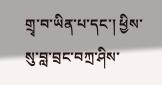གྲྭ་བ་ཡིན་པ་དང་། ཕྱིས་སུ་བླ་བྲང་བཀྲ་ཤིས་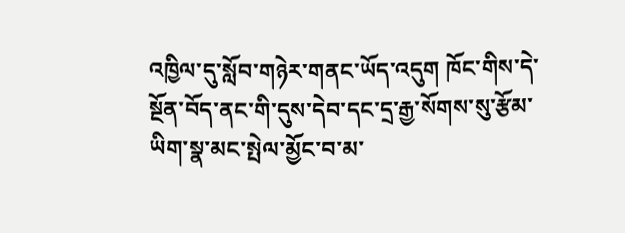འཁྱིལ་དུ་སློབ་གཉེར་གནང་ཡོད་འདུག ཁོང་གིས་དེ་སྔོན་བོད་ནང་གི་དུས་དེབ་དང་དྲ་རྒྱ་སོགས་སུ་རྩོམ་ཡིག་སྣ་མང་སྤེལ་མྱོང་བ་མ་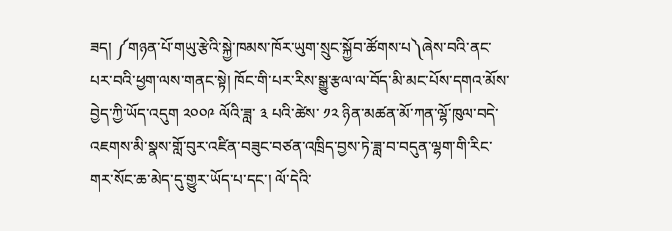ཟད། ༼གཉན་པོ་གཡུ་རྩེའི་སྐྱེ་ཁམས་ཁོར་ཡུག་སྲུང་སྐྱོབ་ཚོགས་པ༽ཞེས་བའི་ནང་པར་བའི་ཕྱག་ལས་གནང་སྟེ། ཁོང་གི་པར་རིས་སྒྱུ་རྩལ་ལ་བོད་མི་མང་པོས་དགའ་མོས་བྱེད་ཀྱི་ཡོད་འདུག ༢༠༠༩ ལོའི་ཟླ་ ༣ པའི་ཚེས་ ༡༢ ཉིན་མཚན་མོ་ཀན་ལྷོ་ཁུལ་བདེ་འཇགས་མི་སྣས་གློ་བུར་འཛིན་བཟུང་བཙན་འཁྲིད་བྱས་ཏེ་ཟླ་བ་བདུན་ལྷག་གི་རིང་གར་སོང་ཆ་མེད་དུ་གྱུར་ཡོད་པ་དང་། ལོ་དེའི་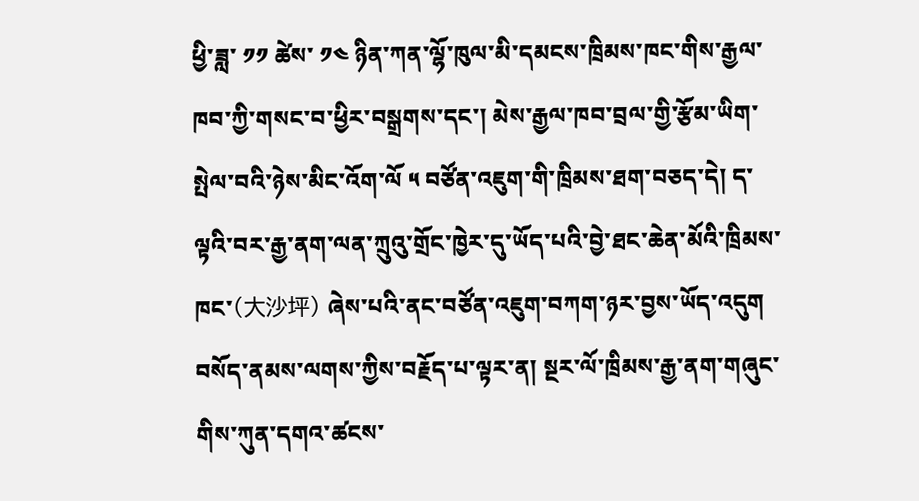ཕྱི་ཟླ་ ༡༡ ཚེས་ ༡༤ ཉིན་ཀན་ལྷོ་ཁུལ་མི་དམངས་ཁྲིམས་ཁང་གིས་རྒྱལ་ཁབ་ཀྱི་གསང་བ་ཕྱིར་བསྒྲགས་དང་། མེས་རྒྱལ་ཁབ་བྲལ་གྱི་རྩོམ་ཡིག་སྤེལ་བའི་ཉེས་མིང་འོག་ལོ ༥ བཙོན་འཇུག་གི་ཁྲིམས་ཐག་བཅད་དེ། ད་ལྟའི་བར་རྒྱ་ནག་ལན་ཀྲུའུ་གྲོང་ཁྱེར་དུ་ཡོད་པའི་བྱེ་ཐང་ཆེན་མོའི་ཁྲིམས་ཁང་(大沙坪) ཞེས་པའི་ནང་བཙོན་འཇུག་བཀག་ཉར་བྱས་ཡོད་འདུག
བསོད་ནམས་ལགས་ཀྱིས་བརྗོད་པ་ལྟར་ན། སྔར་ལོ་ཁྲིམས་རྒྱ་ནག་གཞུང་གིས་ཀུན་དགའ་ཚངས་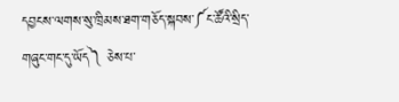དབྱངས་ལགས་སུ་ཁྲིམས་ཐག་གཅོད་སྐབས་༼ང་ཚོའི་སྲིད་གཞུང་གང་དུ་ཡོད༽ ཅེས་པ་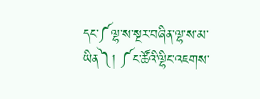དང་༼ལྷ་ས་སྔར་བཞིན་ལྷ་ས་མ་ཡིན༽། ༼ང་ཚོའི་ལྷིང་འཇགས་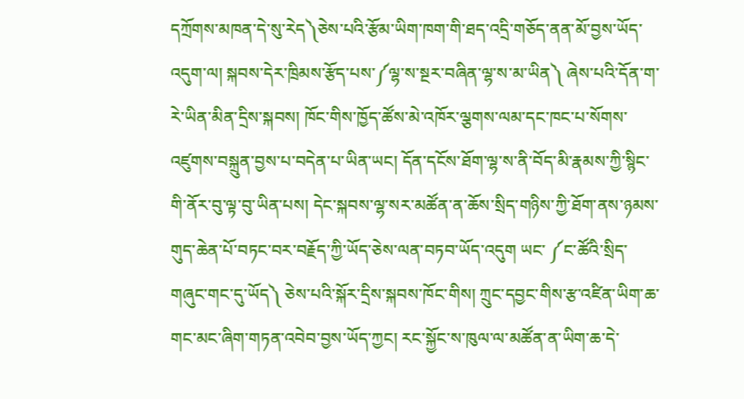དཀྲོགས་མཁན་དེ་སུ་རེད༽ཅེས་པའི་རྩོམ་ཡིག་ཁག་གི་ཐད་འདྲི་གཅོད་ནན་མོ་བྱས་ཡོད་འདུག་ལ། སྐབས་དེར་ཁྲིམས་རྩོད་པས་༼ལྷ་ས་སྔར་བཞིན་ལྷ་ས་མ་ཡིན༽ ཞེས་པའི་དོན་ག་རེ་ཡིན་མིན་དྲིས་སྐབས། ཁོང་གིས་ཁྱོད་ཚོས་མེ་འཁོར་ལྕགས་ལམ་དང་ཁང་པ་སོགས་འཛུགས་བསྐྲུན་བྱས་པ་བདེན་པ་ཡིན་ཡང། དོན་དངོས་ཐོག་ལྷ་ས་ནི་བོད་མི་རྣམས་ཀྱི་སྙིང་གི་ནོར་བུ་ལྟ་བུ་ཡིན་པས། དེང་སྐབས་ལྷ་སར་མཚོན་ན་ཆོས་སྲིད་གཉིས་ཀྱི་ཐོག་ནས་ཉམས་གུད་ཆེན་པོ་བཏང་བར་བརྗོད་ཀྱི་ཡོད་ཅེས་ལན་བཏབ་ཡོད་འདུག ཡང་ ༼ང་ཚོའི་སྲིད་གཞུང་གང་དུ་ཡོད༽ ཅེས་པའི་སྐོར་དྲིས་སྐབས་ཁོང་གིས། ཀྲུང་དབྱང་གིས་རྩ་འཛིན་ཡིག་ཆ་གང་མང་ཞིག་གཏན་འབེབ་བྱས་ཡོད་ཀྱང། རང་སྐྱོང་ས་ཁུལ་ལ་མཚོན་ན་ཡིག་ཆ་དེ་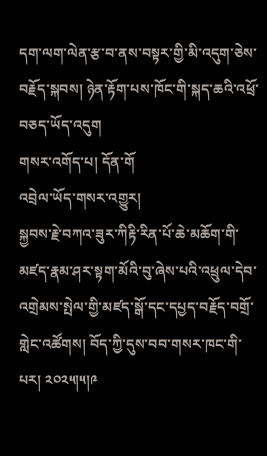དག་ལག་ལེན་རྩ་བ་ནས་བསྟར་གྱི་མི་འདུག་ཅེས་བརྗོད་སྐབས། ཉེན་རྟོག་པས་ཁོང་གི་སྐད་ཆའི་འཕྲོ་བཅད་ཡོད་འདུག
གསར་འགོད་པ། དོན་གོ
འབྲེལ་ཡོད་གསར་འགྱུར།
སྐྱབས་རྗེ་བཀའ་ཟུར་ཀིརྟི་རིན་པོ་ཆེ་མཆོག་གི་མཛད་རྣམ་ཤར་སྟག་མོའི་བུ་ཞེས་པའི་འཕྲུལ་དེབ་འགྲེམས་སྤེལ་གྱི་མཛད་སྒོ་དང་དཔྱད་བརྗོད་བགྲོ་གླེང་འཚོགས། བོད་ཀྱི་དུས་བབ་གསར་ཁང་གི་པར། ༢༠༢༥།༥།༩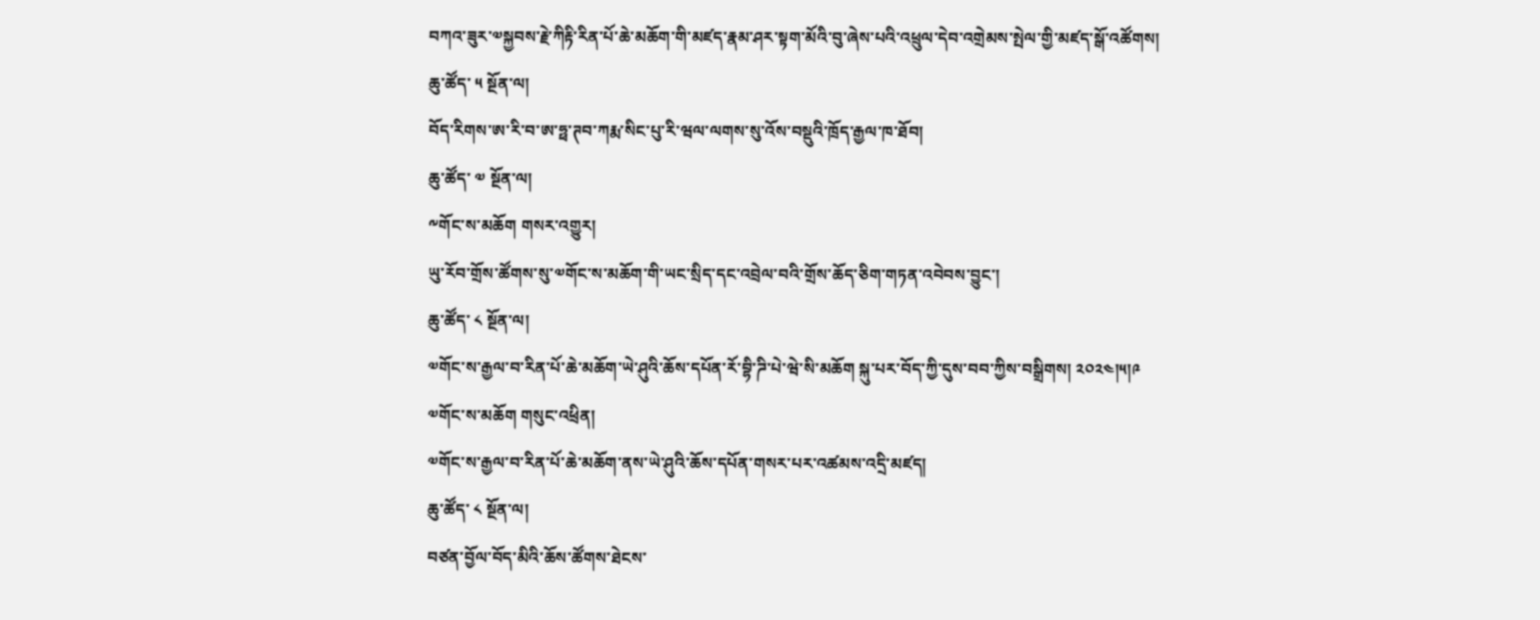བཀའ་ཟུར་༧སྐྱབས་རྗེ་ཀིརྟི་རིན་པོ་ཆེ་མཆོག་གི་མཛད་རྣམ་ཤར་སྟག་མོའི་བུ་ཞེས་པའི་འཕྲུལ་དེབ་འགྲེམས་སྤེལ་གྱི་མཛད་སྒོ་འཚོགས།
ཆུ་ཚོད་ ༥ སྔོན་ལ།
བོད་རིགས་ཨ་རི་བ་ཨ་ཧྥ་ཊབ་ཀརྨ་སིང་པུ་རི་ཝལ་ལགས་སུ་འོས་བསྡུའི་ཁྲོད་རྒྱལ་ཁ་ཐོབ།
ཆུ་ཚོད་ ༧ སྔོན་ལ།
༸གོང་ས་མཆོག གསར་འགྱུར།
ཡུ་རོབ་གྲོས་ཚོགས་སུ་༧གོང་ས་མཆོག་གི་ཡང་སྲིད་དང་འབྲེལ་བའི་གྲོས་ཆོད་ཅིག་གཏན་འབེབས་བྱུང་།
ཆུ་ཚོད་ ༨ སྔོན་ལ།
༧གོང་ས་རྒྱལ་བ་རིན་པོ་ཆེ་མཆོག་ཡེ་ཤུའི་ཆོས་དཔོན་རོ་བྷི་ཌི་པེ་ཝེ་སི་མཆོག སྐུ་པར་བོད་ཀྱི་དུས་བབ་ཀྱིས་བསྒྲིགས། ༢༠༢༤།༥།༩
༧གོང་ས་མཆོག གསུང་འཕྲིན།
༧གོང་ས་རྒྱལ་བ་རིན་པོ་ཆེ་མཆོག་ནས་ཡེ་ཤུའི་ཆོས་དཔོན་གསར་པར་འཚམས་འདྲི་མཛད།
ཆུ་ཚོད་ ༨ སྔོན་ལ།
བཙན་བྱོལ་བོད་མིའི་ཆོས་ཚོགས་ཐེངས་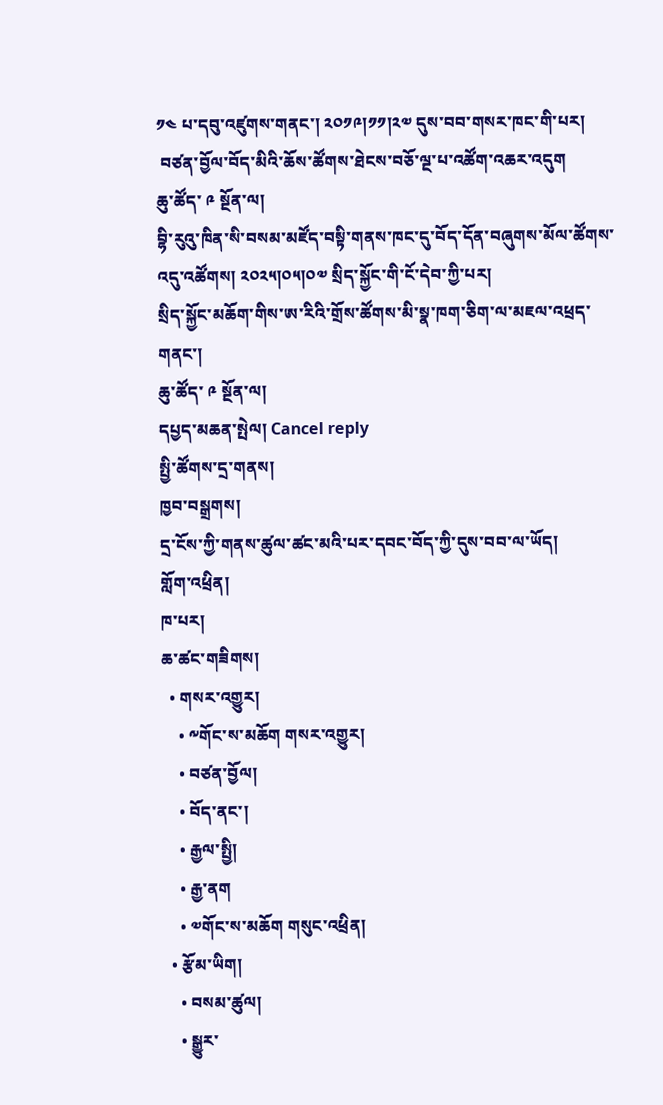༡༤ པ་དབུ་འཛུགས་གནང་། ༢༠༡༩།༡༡།༢༧ དུས་བབ་གསར་ཁང་གི་པར།
 བཙན་བྱོལ་བོད་མིའི་ཆོས་ཚོགས་ཐེངས་བཅོ་ལྔ་པ་འཚོག་འཆར་འདུག
ཆུ་ཚོད་ ༩ སྔོན་ལ།
བྷི་རུའུ་ཁིན་སི་བསམ་མཛོད་བསྟི་གནས་ཁང་དུ་བོད་དོན་བཞུགས་མོལ་ཚོགས་འདུ་འཚོགས། ༢༠༢༥།༠༥།༠༧ སྲིད་སྐྱོང་གི་ངོ་དེབ་ཀྱི་པར།
སྲིད་སྐྱོང་མཆོག་གིས་ཨ་རིའི་གྲོས་ཚོགས་མི་སྣ་ཁག་ཅིག་ལ་མཇལ་འཕྲད་གནང་།
ཆུ་ཚོད་ ༩ སྔོན་ལ།
དཔྱད་མཆན་སྤེལ། Cancel reply
སྤྱི་ཚོགས་དྲ་གནས།
ཁྱབ་བསྒྲགས།
དྲ་ངོས་ཀྱི་གནས་ཚུལ་ཚང་མའི་པར་དབང་བོད་ཀྱི་དུས་བབ་ལ་ཡོད།
གློག་འཕྲིན།
ཁ་པར།
ཆ་ཚང་གཟིགས།
  • གསར་འགྱུར།
    • ༸གོང་ས་མཆོག གསར་འགྱུར།
    • བཙན་བྱོལ།
    • བོད་ནང་།
    • རྒྱལ་སྤྱི།
    • རྒྱ་ནག
    • ༧གོང་ས་མཆོག གསུང་འཕྲིན།
  • རྩོམ་ཡིག།
    • བསམ་ཚུལ།
    • སྒྱུར་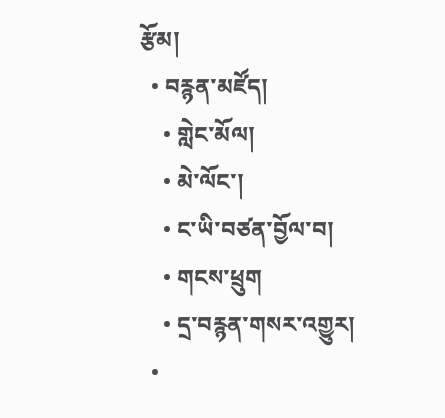རྩོམ།
  • བརྙན་མཛོད།
    • གླེང་མོལ།
    • མེ་ལོང་།
    • ང་ཡི་བཙན་བྱོལ་བ།
    • གངས་ཕྲུག
    • དྲ་བརྙན་གསར་འགྱུར།
  •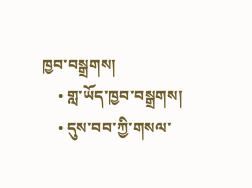ཁྱབ་བསྒྲགས།
    • གླ་ཡོད་ཁྱབ་བསྒྲགས།
    • དུས་བབ་ཀྱི་གསལ་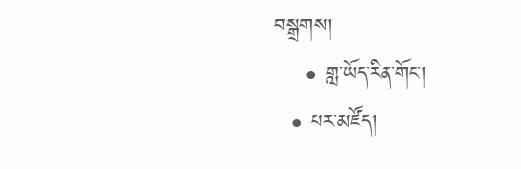བསྒྲགས།
    • གླ་ཡོད་རིན་གོང་།
  • པར་མཛོད།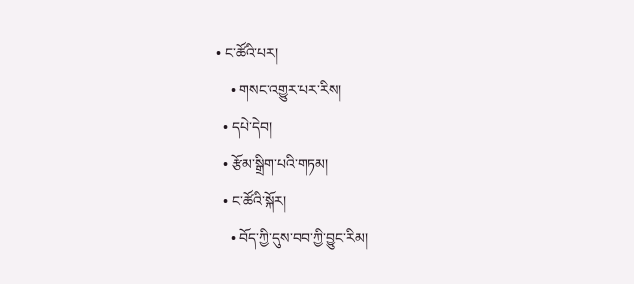• ང་ཚོའི་པར།
    • གསང་འགྱུར་པར་རིས།
  • དཔེ་དེབ།
  • རྩོམ་སྒྲིག་པའི་གཏམ།
  • ང་ཚོའི་སྐོར།
    • བོད་ཀྱི་དུས་བབ་ཀྱི་བྱུང་རིམ།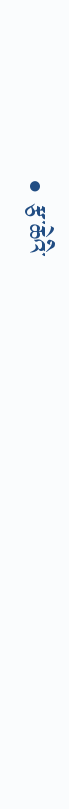• རྩ་ཆེའི་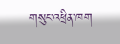གསུང་འཕྲིན་ཁག